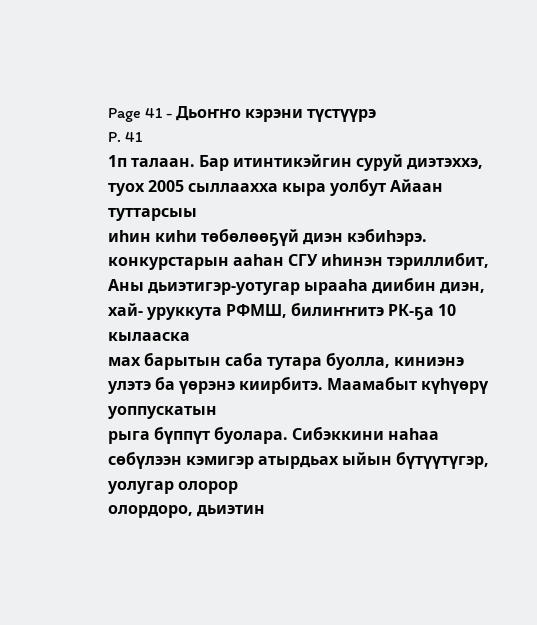Page 41 - Дьоҥҥо кэрэни түстүүрэ
P. 41
1п талаан. Бар итинтикэйгин суруй диэтэххэ, туох 2005 сыллаахха кыра уолбут Айаан туттарсыы
иһин киһи төбөлөөҕүй диэн кэбиһэрэ. конкурстарын ааһан СГУ иһинэн тэриллибит,
Аны дьиэтигэр-уотугар ырааһа диибин диэн, хай- уруккута РФМШ, билиҥҥитэ РК-ҕа 10 кылааска
мах барытын саба тутара буолла, киниэнэ улэтэ ба үөрэнэ киирбитэ. Маамабыт күһүөрү уоппускатын
рыга бүппүт буолара. Сибэккини наһаа сөбүлээн кэмигэр атырдьах ыйын бүтүүтүгэр, уолугар олорор
олордоро, дьиэтин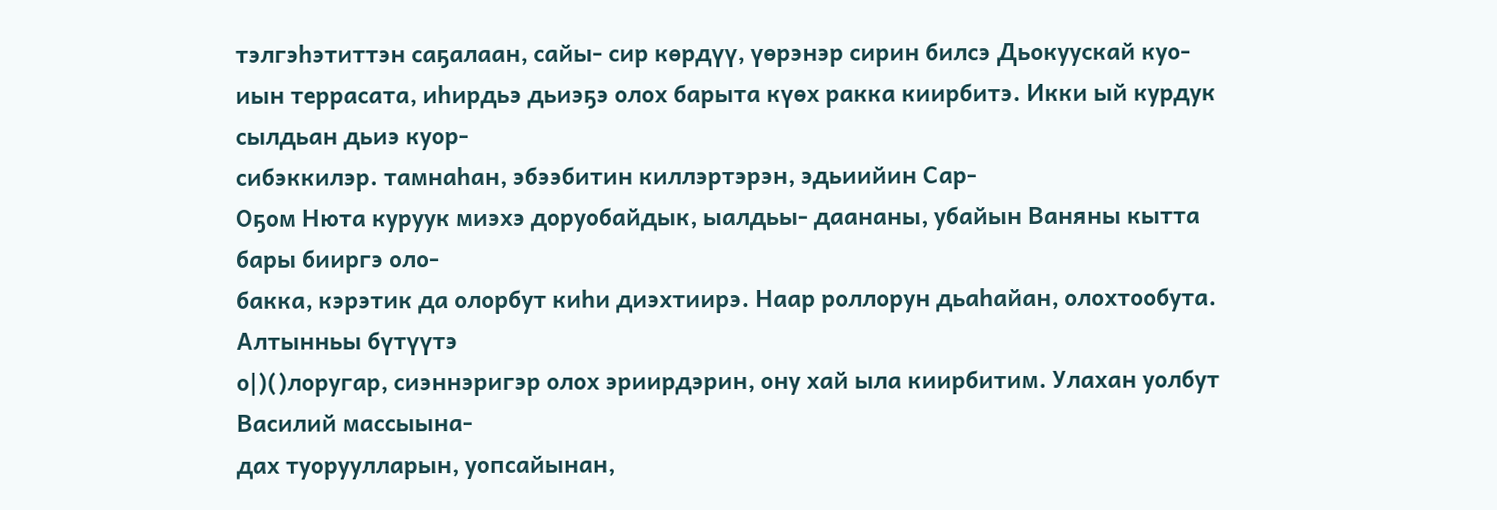тэлгэһэтиттэн саҕалаан, сайы- сир көрдүү, үөрэнэр сирин билсэ Дьокуускай куо-
иын террасата, иһирдьэ дьиэҕэ олох барыта күөх ракка киирбитэ. Икки ый курдук сылдьан дьиэ куор-
сибэккилэр. тамнаһан, эбээбитин киллэртэрэн, эдьиийин Сар-
Оҕом Нюта куруук миэхэ доруобайдык, ыалдьы- даананы, убайын Ваняны кытта бары бииргэ оло-
бакка, кэрэтик да олорбут киһи диэхтиирэ. Наар роллорун дьаһайан, олохтообута. Алтынньы бүтүүтэ
о|)()лоругар, сиэннэригэр олох эриирдэрин, ону хай ыла киирбитим. Улахан уолбут Василий массыына-
дах туоруулларын, уопсайынан,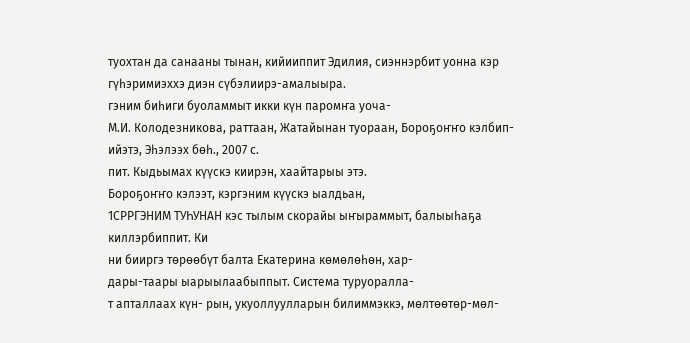туохтан да санааны тынан, кийииппит Эдилия, сиэннэрбит уонна кэр
гүһэримиэххэ диэн сүбэлиирэ-амалыыра.
гэним биһиги буоламмыт икки күн паромҥа уоча-
М.И. Колодезникова, раттаан, Жатайынан туораан, Бороҕоҥҥо кэлбип-
ийэтэ, Эһэлээх бөһ., 2007 с.
пит. Кыдьымах күүскэ киирэн, хаайтарыы этэ.
Бороҕоҥҥо кэлээт, кэргэним күүскэ ыалдьан,
1СРРГЭНИМ ТУҺУНАН кэс тылым скорайы ыҥыраммыт, балыыһаҕа киллэрбиппит. Ки
ни бииргэ төрөөбүт балта Екатерина көмөлөһөн, хар-
дары-таары ыарыылаабыппыт. Система туруоралла-
т апталлаах күн- рын, укуоллуулларын билиммэккэ, мөлтөөтөр-мөл-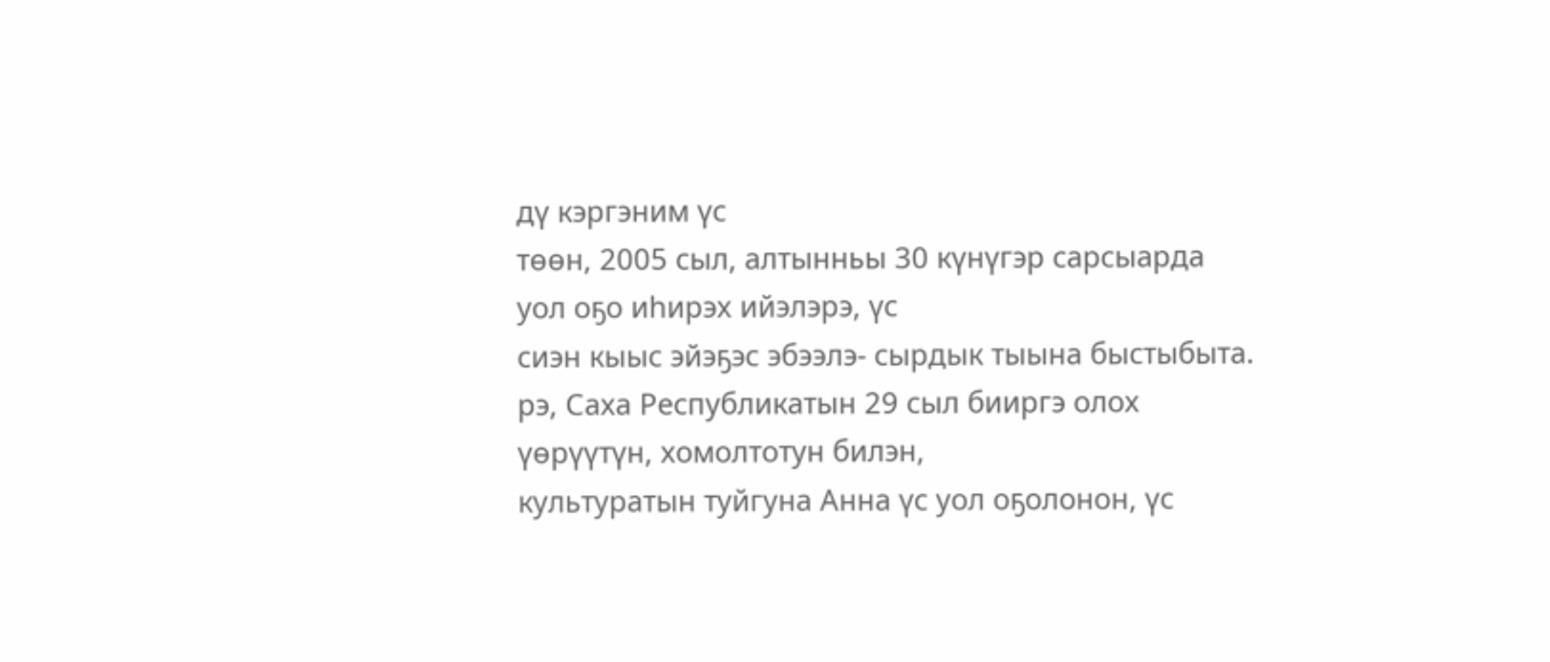дү кэргэним үс
төөн, 2005 сыл, алтынньы 30 күнүгэр сарсыарда
уол оҕо иһирэх ийэлэрэ, үс
сиэн кыыс эйэҕэс эбээлэ- сырдык тыына быстыбыта.
рэ, Саха Республикатын 29 сыл бииргэ олох үөрүүтүн, хомолтотун билэн,
культуратын туйгуна Анна үс уол оҕолонон, үс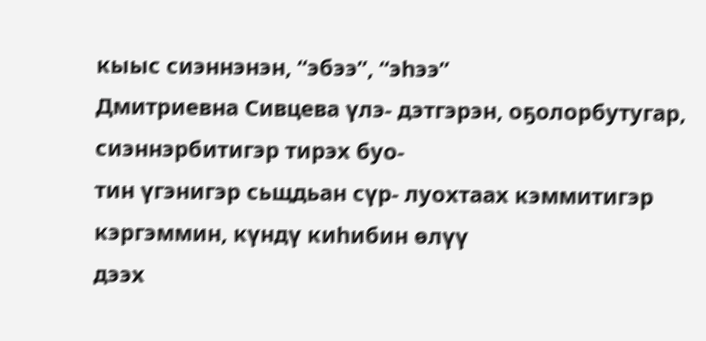кыыс сиэннэнэн, “эбээ”, “эһээ”
Дмитриевна Сивцева үлэ- дэтгэрэн, оҕолорбутугар, сиэннэрбитигэр тирэх буо-
тин үгэнигэр сьщдьан сүр- луохтаах кэммитигэр кэргэммин, күндү киһибин өлүү
дээх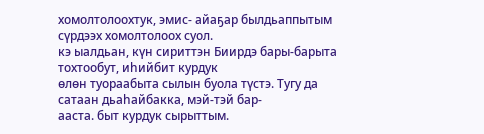хомолтолоохтук, эмис- айаҕар былдьаппытым сүрдээх хомолтолоох суол.
кэ ыалдьан, күн сириттэн Биирдэ бары-барыта тохтообут, иһийбит курдук
өлөн туораабыта сылын буола түстэ. Тугу да сатаан дьаһайбакка, мэй-тэй бар-
ааста. быт курдук сырыттым.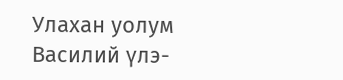Улахан уолум Василий үлэ-